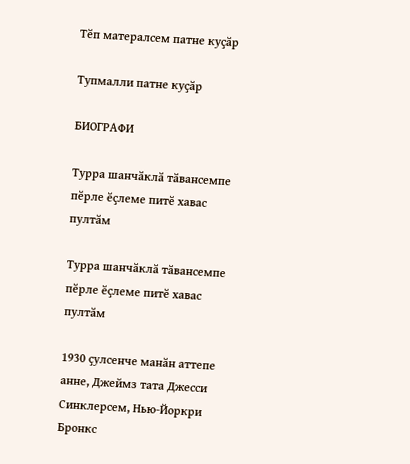Тӗп матералсем патне куҫӑр

Тупмалли патне куҫӑр

БИОГРАФИ

Турра шанчӑклӑ тӑвансемпе пӗрле ӗҫлеме питӗ хавас пултӑм

Турра шанчӑклӑ тӑвансемпе пӗрле ӗҫлеме питӗ хавас пултӑм

1930 ҫулсенче манӑн аттепе анне, Джеймз тата Джесси Синклерсем, Нью-Йоркри Бронкс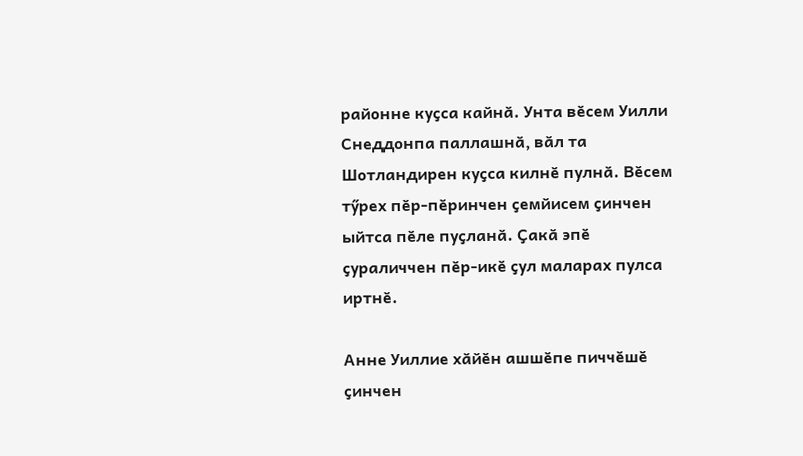районне куҫса кайнӑ. Унта вӗсем Уилли Снеддонпа паллашнӑ, вӑл та Шотландирен куҫса килнӗ пулнӑ. Вӗсем тӳрех пӗр-пӗринчен ҫемйисем ҫинчен ыйтса пӗле пуҫланӑ. Ҫакӑ эпӗ ҫураличчен пӗр-икӗ ҫул маларах пулса иртнӗ.

Анне Уиллие хӑйӗн ашшӗпе пиччӗшӗ ҫинчен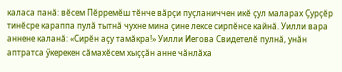каласа панӑ: вӗсем Пӗрремӗш тӗнче вӑрҫи пуҫланиччен икӗ ҫул маларах Ҫурҫӗр тинӗсре караппа пулӑ тытнӑ чухне мина ҫине лексе сирпӗнсе кайнӑ. Уилли вара аннене каланӑ: «Сирӗн аҫу тамӑкра!» Уилли Иегова Свидетелӗ пулнӑ, унӑн аптратса ӳкерекен сӑмахӗсем хыҫҫӑн анне чӑнлӑха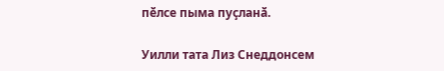пӗлсе пыма пуҫланӑ.

Уилли тата Лиз Снеддонсем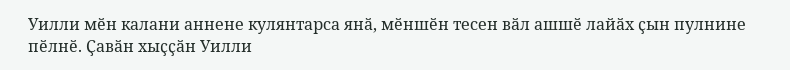Уилли мӗн калани аннене кулянтарса янӑ, мӗншӗн тесен вӑл ашшӗ лайӑх ҫын пулнине пӗлнӗ. Ҫавӑн хыҫҫӑн Уилли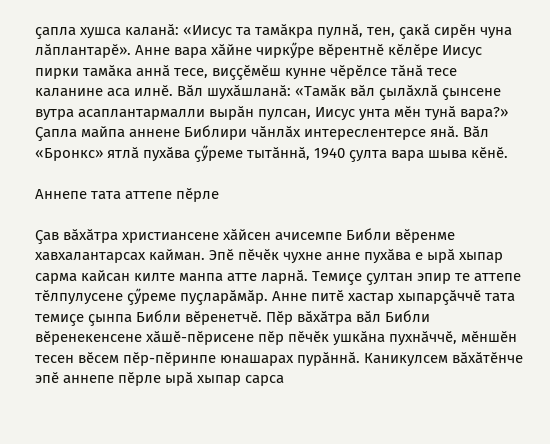ҫапла хушса каланӑ: «Иисус та тамӑкра пулнӑ, тен, ҫакӑ сирӗн чуна лӑплантарӗ». Анне вара хӑйне чиркӳре вӗрентнӗ кӗлӗре Иисус пирки тамӑка аннӑ тесе, виҫҫӗмӗш кунне чӗрӗлсе тӑнӑ тесе каланине аса илнӗ. Вӑл шухӑшланӑ: «Тамӑк вӑл ҫылӑхлӑ ҫынсене вутра асаплантармалли вырӑн пулсан, Иисус унта мӗн тунӑ вара?» Ҫапла майпа аннене Библири чӑнлӑх интереслентерсе янӑ. Вӑл «Бронкс» ятлӑ пухӑва ҫӳреме тытӑннӑ, 1940 ҫулта вара шыва кӗнӗ.

Аннепе тата аттепе пӗрле

Ҫав вӑхӑтра христиансене хӑйсен ачисемпе Библи вӗренме хавхалантарсах кайман. Эпӗ пӗчӗк чухне анне пухӑва е ырӑ хыпар сарма кайсан килте манпа атте ларнӑ. Темиҫе ҫултан эпир те аттепе тӗлпулусене ҫӳреме пуҫларӑмӑр. Анне питӗ хастар хыпарҫӑччӗ тата темиҫе ҫынпа Библи вӗренетчӗ. Пӗр вӑхӑтра вӑл Библи вӗренекенсене хӑшӗ-пӗрисене пӗр пӗчӗк ушкӑна пухнӑччӗ, мӗншӗн тесен вӗсем пӗр-пӗринпе юнашарах пурӑннӑ. Каникулсем вӑхӑтӗнче эпӗ аннепе пӗрле ырӑ хыпар сарса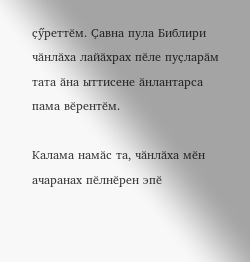ҫӳреттӗм. Ҫавна пула Библири чӑнлӑха лайӑхрах пӗле пуҫларӑм тата ӑна ыттисене ӑнлантарса пама вӗрентӗм.

Калама намӑс та, чӑнлӑха мӗн ачаранах пӗлнӗрен эпӗ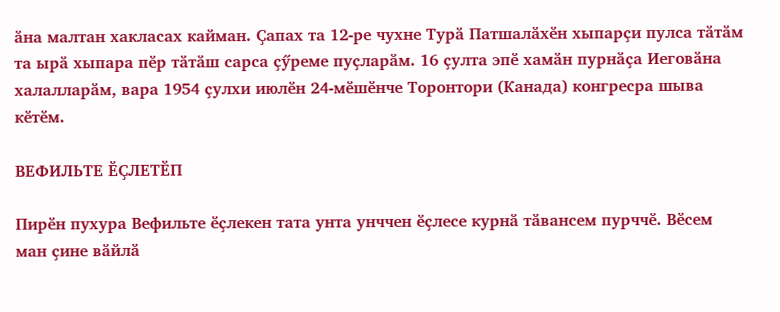ӑна малтан хакласах кайман. Ҫапах та 12-ре чухне Турӑ Патшалӑхӗн хыпарҫи пулса тӑтӑм та ырӑ хыпара пӗр тӑтӑш сарса ҫӳреме пуҫларӑм. 16 ҫулта эпӗ хамӑн пурнӑҫа Иеговӑна халалларӑм, вара 1954 ҫулхи июлӗн 24-мӗшӗнче Торонтори (Канада) конгресра шыва кӗтӗм.

ВЕФИЛЬТЕ ӖҪЛЕТӖП

Пирӗн пухура Вефильте ӗҫлекен тата унта унччен ӗҫлесе курнӑ тӑвансем пурччӗ. Вӗсем ман ҫине вӑйлӑ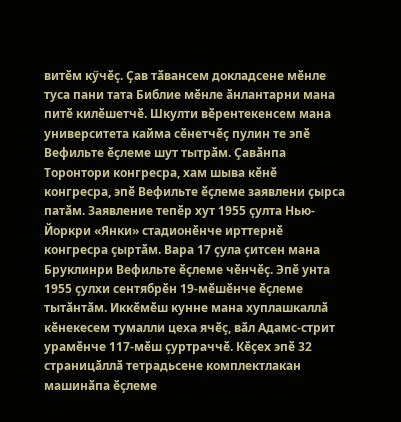витӗм кӳчӗҫ. Ҫав тӑвансем докладсене мӗнле туса пани тата Библие мӗнле ӑнлантарни мана питӗ килӗшетчӗ. Шкулти вӗрентекенсем мана университета кайма сӗнетчӗҫ пулин те эпӗ Вефильте ӗҫлеме шут тытрӑм. Ҫавӑнпа Торонтори конгресра, хам шыва кӗнӗ конгресра, эпӗ Вефильте ӗҫлеме заявлени ҫырса патӑм. Заявление тепӗр хут 1955 ҫулта Нью-Йоркри «Янки» стадионӗнче ирттернӗ конгресра ҫыртӑм. Вара 17 ҫула ҫитсен мана Бруклинри Вефильте ӗҫлеме чӗнчӗҫ. Эпӗ унта 1955 ҫулхи сентябрӗн 19-мӗшӗнче ӗҫлеме тытӑнтӑм. Иккӗмӗш кунне мана хуплашкаллӑ кӗнекесем тумалли цеха ячӗҫ, вӑл Адамс-стрит урамӗнче 117-мӗш ҫуртраччӗ. Кӗҫех эпӗ 32 страницӑллӑ тетрадьсене комплектлакан машинӑпа ӗҫлеме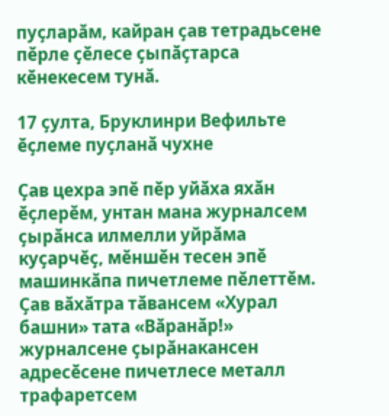пуҫларӑм, кайран ҫав тетрадьсене пӗрле ҫӗлесе ҫыпӑҫтарса кӗнекесем тунӑ.

17 ҫулта, Бруклинри Вефильте ӗҫлеме пуҫланӑ чухне

Ҫав цехра эпӗ пӗр уйӑха яхӑн ӗҫлерӗм, унтан мана журналсем ҫырӑнса илмелли уйрӑма куҫарчӗҫ, мӗншӗн тесен эпӗ машинкӑпа пичетлеме пӗлеттӗм. Ҫав вӑхӑтра тӑвансем «Хурал башни» тата «Вӑранӑр!» журналсене ҫырӑнакансен адресӗсене пичетлесе металл трафаретсем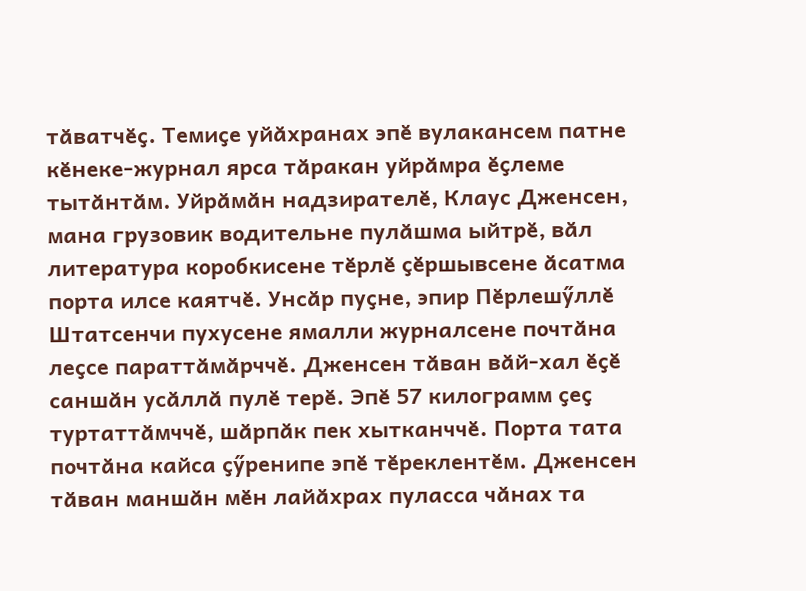тӑватчӗҫ. Темиҫе уйӑхранах эпӗ вулакансем патне кӗнеке-журнал ярса тӑракан уйрӑмра ӗҫлеме тытӑнтӑм. Уйрӑмӑн надзирателӗ, Клаус Дженсен, мана грузовик водительне пулӑшма ыйтрӗ, вӑл литература коробкисене тӗрлӗ ҫӗршывсене ӑсатма порта илсе каятчӗ. Унсӑр пуҫне, эпир Пӗрлешӳллӗ Штатсенчи пухусене ямалли журналсене почтӑна леҫсе параттӑмӑрччӗ. Дженсен тӑван вӑй-хал ӗҫӗ саншӑн усӑллӑ пулӗ терӗ. Эпӗ 57 килограмм ҫеҫ туртаттӑмччӗ, шӑрпӑк пек хытканччӗ. Порта тата почтӑна кайса ҫӳренипе эпӗ тӗреклентӗм. Дженсен тӑван маншӑн мӗн лайӑхрах пуласса чӑнах та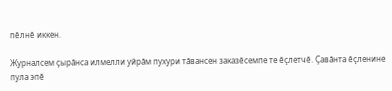пӗлнӗ иккен.

Журналсем ҫырӑнса илмелли уйрӑм пухури тӑвансен заказӗсемпе те ӗҫлетчӗ. Ҫавӑнта ӗҫленине пула эпӗ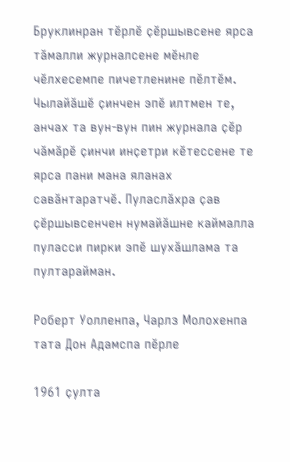Бруклинран тӗрлӗ ҫӗршывсене ярса тӑмалли журналсене мӗнле чӗлхесемпе пичетленине пӗлтӗм. Чылайӑшӗ ҫинчен эпӗ илтмен те, анчах та вун-вун пин журнала ҫӗр чӑмӑрӗ ҫинчи инҫетри кӗтессене те ярса пани мана яланах савӑнтаратчӗ. Пуласлӑхра ҫав ҫӗршывсенчен нумайӑшне каймалла пуласси пирки эпӗ шухӑшлама та пултарайман.

Роберт Уолленпа, Чарлз Молохенпа тата Дон Адамспа пӗрле

1961 ҫулта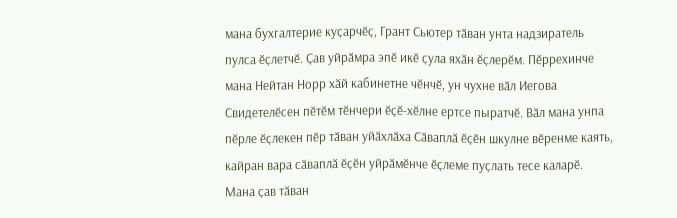мана бухгалтерие куҫарчӗҫ, Грант Сьютер тӑван унта надзиратель пулса ӗҫлетчӗ. Ҫав уйрӑмра эпӗ икӗ ҫула яхӑн ӗҫлерӗм. Пӗррехинче мана Нейтан Норр хӑй кабинетне чӗнчӗ, ун чухне вӑл Иегова Свидетелӗсен пӗтӗм тӗнчери ӗҫӗ-хӗлне ертсе пыратчӗ. Вӑл мана унпа пӗрле ӗҫлекен пӗр тӑван уйӑхлӑха Сӑваплӑ ӗҫӗн шкулне вӗренме каять, кайран вара сӑваплӑ ӗҫӗн уйрӑмӗнче ӗҫлеме пуҫлать тесе каларӗ. Мана ҫав тӑван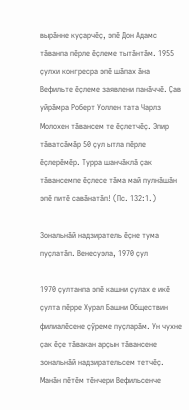вырӑнне куҫарчӗҫ, эпӗ Дон Адамс тӑванпа пӗрле ӗҫлеме тытӑнтӑм. 1955 ҫулхи конгресра эпӗ шӑпах ӑна Вефильте ӗҫлеме заявлени панӑччӗ. Ҫав уйрӑмра Роберт Уоллен тата Чарлз Молохен тӑвансем те ӗҫлетчӗҫ. Эпир тӑватсӑмӑр 50 ҫул ытла пӗрле ӗҫлерӗмӗр. Турра шанчӑклӑ ҫак тӑвансемпе ӗҫлесе тӑма май пулнӑшӑн эпӗ питӗ савӑнатӑп! (Пс. 132:1.)

Зональнӑй надзиратель ӗҫне тума пуҫлатӑп. Венесуэла, 1970 ҫул

1970 ҫултанпа эпӗ кашни ҫулах е икӗ ҫулта пӗрре Хурал Башни Обществин филиалӗсене ҫӳреме пуҫларӑм. Ун чухне ҫак ӗҫе тӑвакан арҫын тӑвансене зональнӑй надзирательсем тетчӗҫ. Манӑн пӗтӗм тӗнчери Вефильсенче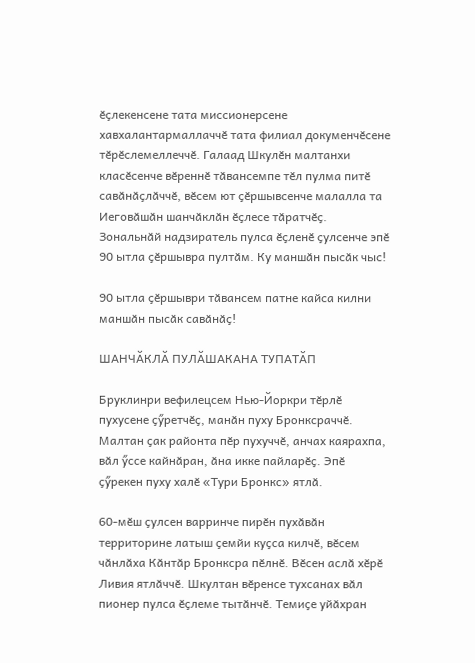ӗҫлекенсене тата миссионерсене хавхалантармаллаччӗ тата филиал докуменчӗсене тӗрӗслемеллеччӗ. Галаад Шкулӗн малтанхи класӗсенче вӗреннӗ тӑвансемпе тӗл пулма питӗ савӑнӑҫлӑччӗ, вӗсем ют ҫӗршывсенче малалла та Иеговӑшӑн шанчӑклӑн ӗҫлесе тӑратчӗҫ. Зональнӑй надзиратель пулса ӗҫленӗ ҫулсенче эпӗ 90 ытла ҫӗршывра пултӑм. Ку маншӑн пысӑк чыс!

90 ытла ҫӗршыври тӑвансем патне кайса килни маншӑн пысӑк савӑнӑҫ!

ШАНЧӐКЛӐ ПУЛӐШАКАНА ТУПАТӐП

Бруклинри вефилецсем Нью-Йоркри тӗрлӗ пухусене ҫӳретчӗҫ, манӑн пуху Бронксраччӗ. Малтан ҫак районта пӗр пухуччӗ, анчах каярахпа, вӑл ӳссе кайнӑран, ӑна икке пайларӗҫ. Эпӗ ҫӳрекен пуху халӗ «Тури Бронкс» ятлӑ.

60-мӗш ҫулсен варринче пирӗн пухӑвӑн территорине латыш ҫемйи куҫса килчӗ, вӗсем чӑнлӑха Кӑнтӑр Бронксра пӗлнӗ. Вӗсен аслӑ хӗрӗ Ливия ятлӑччӗ. Шкултан вӗренсе тухсанах вӑл пионер пулса ӗҫлеме тытӑнчӗ. Темиҫе уйӑхран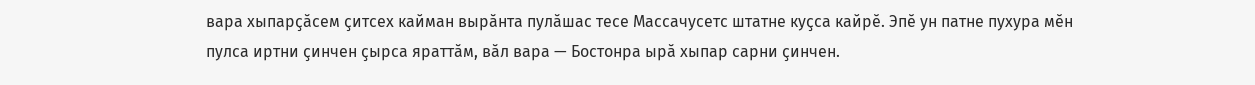вара хыпарҫӑсем ҫитсех кайман вырӑнта пулӑшас тесе Массачусетс штатне куҫса кайрӗ. Эпӗ ун патне пухура мӗн пулса иртни ҫинчен ҫырса яраттӑм, вӑл вара — Бостонра ырӑ хыпар сарни ҫинчен.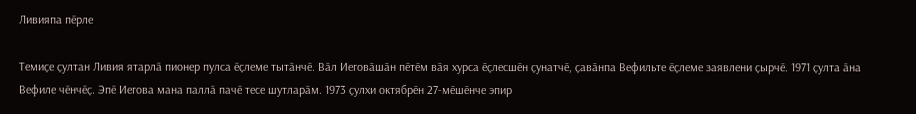Ливияпа пӗрле

Темиҫе ҫултан Ливия ятарлӑ пионер пулса ӗҫлеме тытӑнчӗ. Вӑл Иеговӑшӑн пӗтӗм вӑя хурса ӗҫлесшӗн ҫунатчӗ, ҫавӑнпа Вефильте ӗҫлеме заявлени ҫырчӗ. 1971 ҫулта ӑна Вефиле чӗнчӗҫ. Эпӗ Иегова мана паллӑ пачӗ тесе шутларӑм. 1973 ҫулхи октябрӗн 27-мӗшӗнче эпир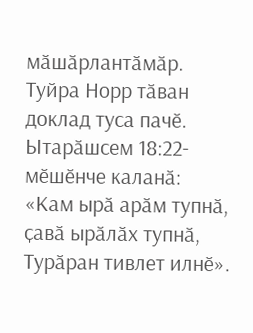мӑшӑрлантӑмӑр. Туйра Норр тӑван доклад туса пачӗ. Ытарӑшсем 18:22-мӗшӗнче каланӑ: «Кам ырӑ арӑм тупнӑ, ҫавӑ ырӑлӑх тупнӑ, Турӑран тивлет илнӗ».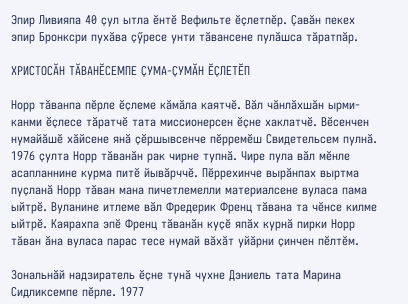Эпир Ливияпа 40 ҫул ытла ӗнтӗ Вефильте ӗҫлетпӗр. Ҫавӑн пекех эпир Бронксри пухӑва ҫӳресе унти тӑвансене пулӑшса тӑратпӑр.

ХРИСТОСӐН ТӐВАНӖСЕМПЕ ҪУМА-ҪУМӐН ӖҪЛЕТӖП

Норр тӑванпа пӗрле ӗҫлеме кӑмӑла каятчӗ. Вӑл чӑнлӑхшӑн ырми-канми ӗҫлесе тӑратчӗ тата миссионерсен ӗҫне хаклатчӗ. Вӗсенчен нумайӑшӗ хӑйсене янӑ ҫӗршывсенче пӗрремӗш Свидетельсем пулнӑ. 1976 ҫулта Норр тӑванӑн рак чирне тупнӑ. Чире пула вӑл мӗнле асапланнине курма питӗ йывӑрччӗ. Пӗррехинче вырӑнпах выртма пуҫланӑ Норр тӑван мана пичетлемелли материалсене вуласа пама ыйтрӗ. Вуланине итлеме вӑл Фредерик Френц тӑвана та чӗнсе килме ыйтрӗ. Каярахпа эпӗ Френц тӑванӑн куҫӗ япӑх курнӑ пирки Норр тӑван ӑна вуласа парас тесе нумай вӑхӑт уйӑрни ҫинчен пӗлтӗм.

Зональнӑй надзиратель ӗҫне тунӑ чухне Дэниель тата Марина Сидликсемпе пӗрле. 1977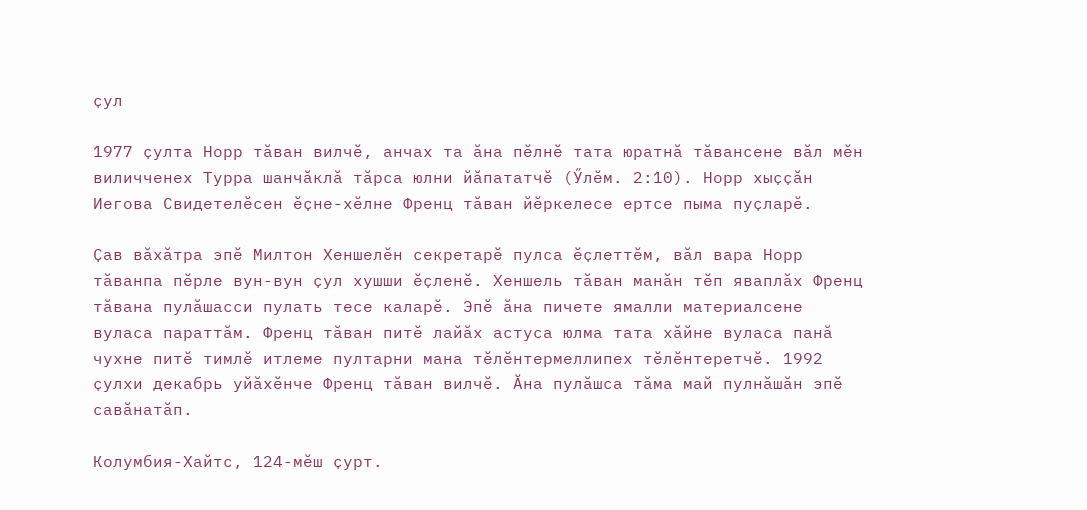ҫул

1977 ҫулта Норр тӑван вилчӗ, анчах та ӑна пӗлнӗ тата юратнӑ тӑвансене вӑл мӗн виличченех Турра шанчӑклӑ тӑрса юлни йӑпататчӗ (Ӳлӗм. 2:10). Норр хыҫҫӑн Иегова Свидетелӗсен ӗҫне-хӗлне Френц тӑван йӗркелесе ертсе пыма пуҫларӗ.

Ҫав вӑхӑтра эпӗ Милтон Хеншелӗн секретарӗ пулса ӗҫлеттӗм, вӑл вара Норр тӑванпа пӗрле вун-вун ҫул хушши ӗҫленӗ. Хеншель тӑван манӑн тӗп яваплӑх Френц тӑвана пулӑшасси пулать тесе каларӗ. Эпӗ ӑна пичете ямалли материалсене вуласа параттӑм. Френц тӑван питӗ лайӑх астуса юлма тата хӑйне вуласа панӑ чухне питӗ тимлӗ итлеме пултарни мана тӗлӗнтермеллипех тӗлӗнтеретчӗ. 1992 ҫулхи декабрь уйӑхӗнче Френц тӑван вилчӗ. Ӑна пулӑшса тӑма май пулнӑшӑн эпӗ савӑнатӑп.

Колумбия-Хайтс, 124-мӗш ҫурт.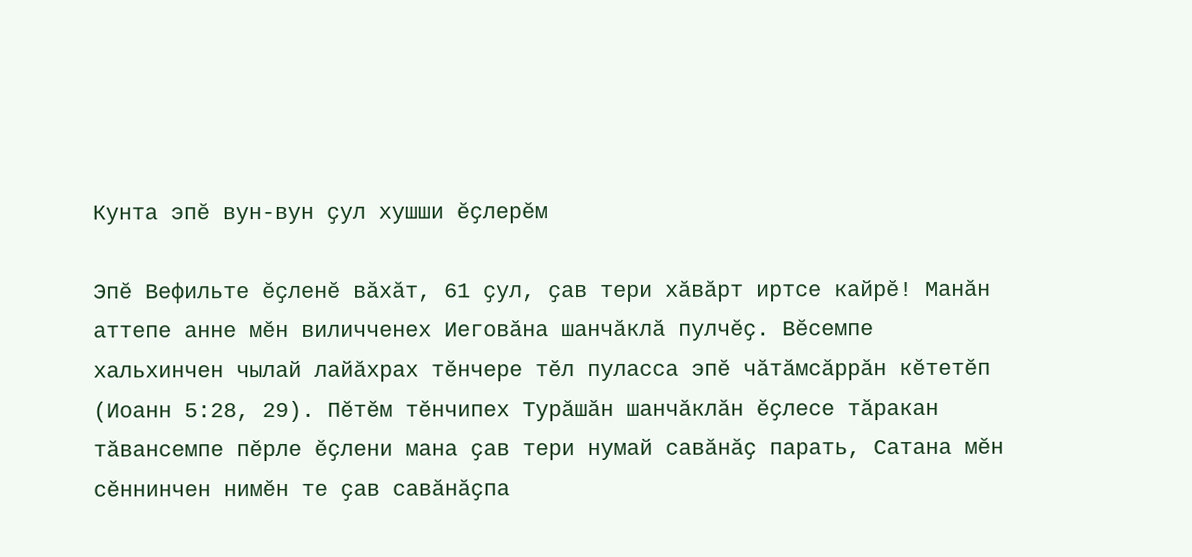Кунта эпӗ вун-вун ҫул хушши ӗҫлерӗм

Эпӗ Вефильте ӗҫленӗ вӑхӑт, 61 ҫул, ҫав тери хӑвӑрт иртсе кайрӗ! Манӑн аттепе анне мӗн виличченех Иеговӑна шанчӑклӑ пулчӗҫ. Вӗсемпе хальхинчен чылай лайӑхрах тӗнчере тӗл пуласса эпӗ чӑтӑмсӑррӑн кӗтетӗп (Иоанн 5:28, 29). Пӗтӗм тӗнчипех Турӑшӑн шанчӑклӑн ӗҫлесе тӑракан тӑвансемпе пӗрле ӗҫлени мана ҫав тери нумай савӑнӑҫ парать, Сатана мӗн сӗннинчен нимӗн те ҫав савӑнӑҫпа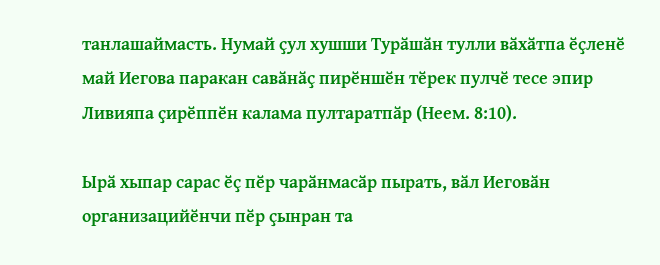танлашаймасть. Нумай ҫул хушши Турӑшӑн тулли вӑхӑтпа ӗҫленӗ май Иегова паракан савӑнӑҫ пирӗншӗн тӗрек пулчӗ тесе эпир Ливияпа ҫирӗппӗн калама пултаратпӑр (Неем. 8:10).

Ырӑ хыпар сарас ӗҫ пӗр чарӑнмасӑр пырать, вӑл Иеговӑн организацийӗнчи пӗр ҫынран та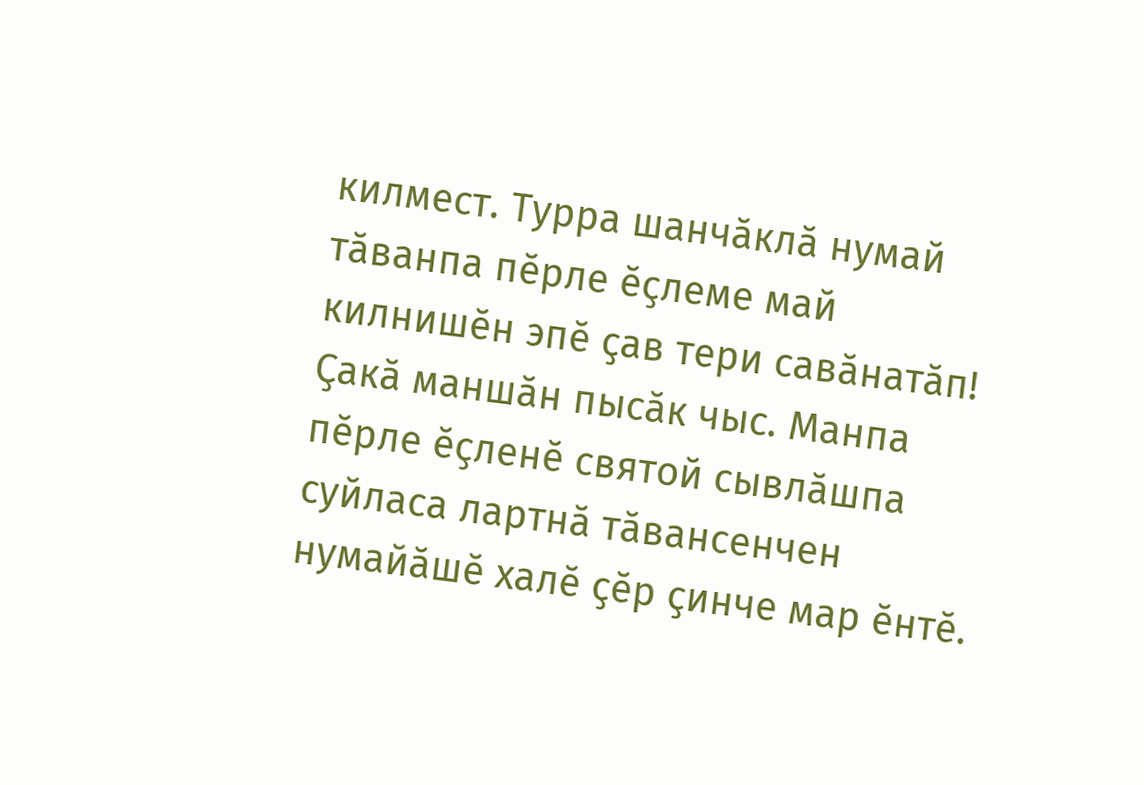килмест. Турра шанчӑклӑ нумай тӑванпа пӗрле ӗҫлеме май килнишӗн эпӗ ҫав тери савӑнатӑп! Ҫакӑ маншӑн пысӑк чыс. Манпа пӗрле ӗҫленӗ святой сывлӑшпа суйласа лартнӑ тӑвансенчен нумайӑшӗ халӗ ҫӗр ҫинче мар ӗнтӗ.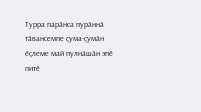Турра парӑнса пурӑннӑ тӑвансемпе ҫума-ҫумӑн ӗҫлеме май пулнӑшӑн эпӗ питӗ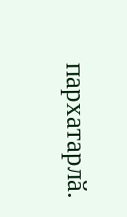пархатарлӑ.